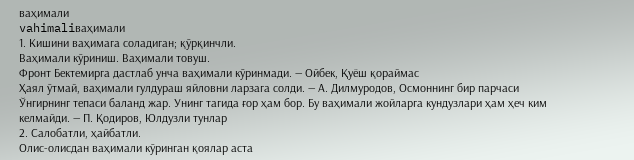ваҳимали
vahimaliваҳимали
1. Кишини ваҳимага соладиган; қўрқинчли.
Ваҳимали кўриниш. Ваҳимали товуш.
Фронт Бектемирга дастлаб унча ваҳимали кўринмади. — Ойбек, Қуёш қораймас
Ҳаял ўтмай, ваҳимали гулдураш яйловни ларзага солди. — А. Дилмуродов, Осмоннинг бир парчаси
Ўнгирнинг тепаси баланд жар. Унинг тагида ғор ҳам бор. Бу ваҳимали жойларга кундузлари ҳам ҳеч ким келмайди. — П. Қодиров, Юлдузли тунлар
2. Салобатли, ҳайбатли.
Олис-олисдан ваҳимали кўринган қоялар аста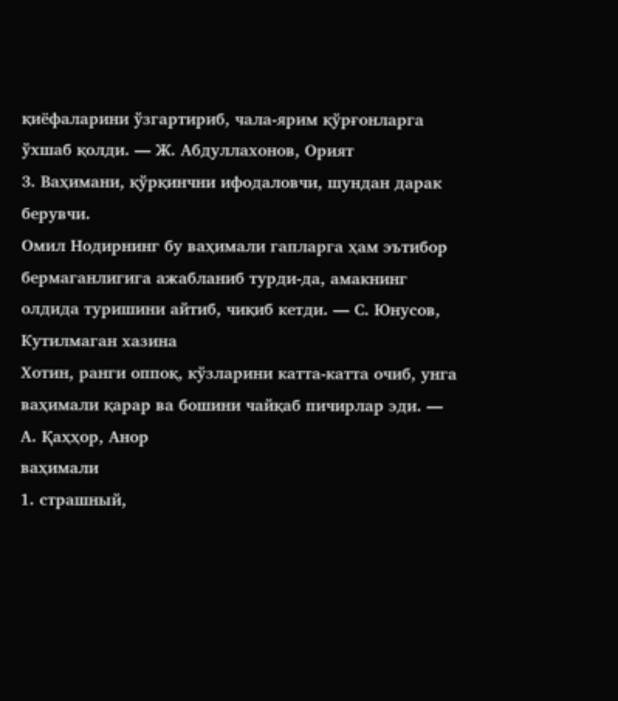қиёфаларини ўзгартириб, чала-ярим қўрғонларга ўхшаб қолди. — Ж. Абдуллахонов, Орият
3. Ваҳимани, қўрқинчни ифодаловчи, шундан дарак берувчи.
Омил Нодирнинг бу ваҳимали гапларга ҳам эътибор бермаганлигига ажабланиб турди-да, амакнинг олдида туришини айтиб, чиқиб кетди. — С. Юнусов, Кутилмаган хазина
Хотин, ранги оппоқ, кўзларини катта-катта очиб, унга ваҳимали қарар ва бошини чайқаб пичирлар эди. — А. Қаҳҳор, Анор
ваҳимали
1. страшный,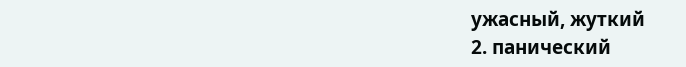ужасный, жуткий
2. панический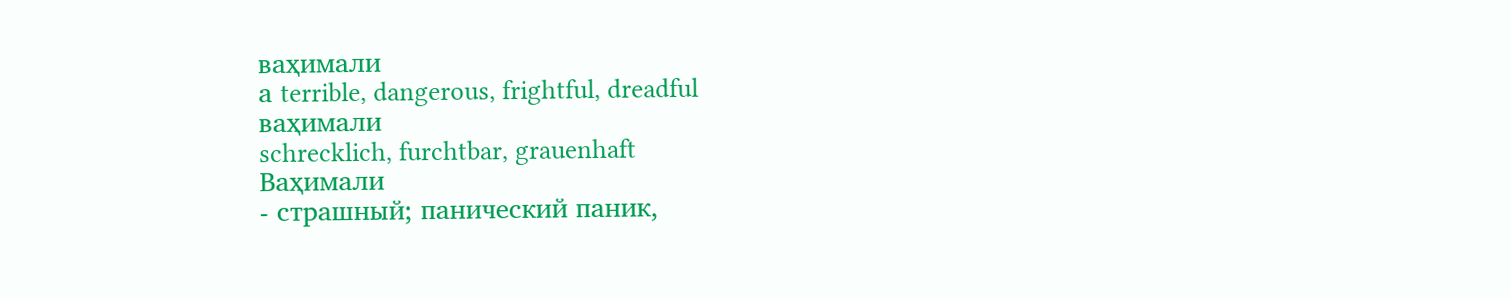ваҳимали
а terrible, dangerous, frightful, dreadful
ваҳимали
schrecklich, furchtbar, grauenhaft
Ваҳимали
- страшный; панический паник,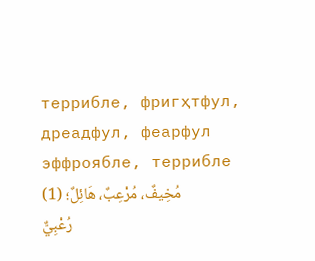террибле, фригҳтфул, дреадфул, феарфул эффроябле, террибле (1) مُخِيفٌ، مُرْعِبٌ، هَائِلٌ؛ رُعْبِيٌّ